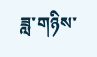ཟླ་གཉིས་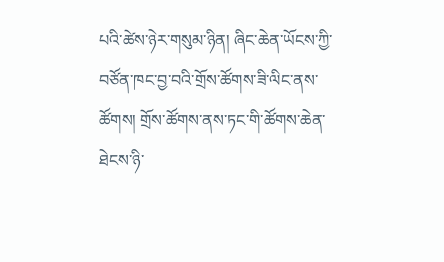པའི་ཚེས་ཉེར་གསུམ་ཉིན། ཞིང་ཆེན་ཡོངས་ཀྱི་བཙོན་ཁང་བྱ་བའི་གྲོས་ཚོགས་ཟི་ལིང་ནས་ཚོགས། གྲོས་ཚོགས་ནས་ཏང་གི་ཚོགས་ཆེན་ཐེངས་ཉི་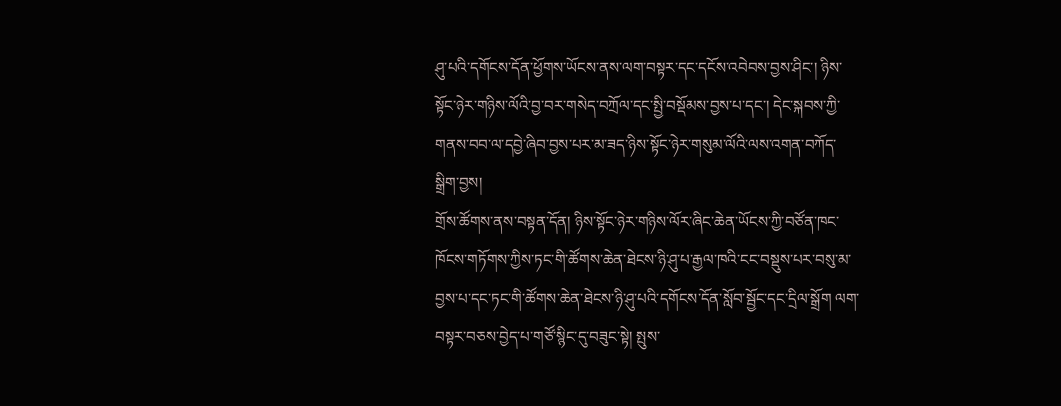ཤུ་པའི་དགོངས་དོན་ཕྱོགས་ཡོངས་ནས་ལག་བསྟར་དང་དངོས་འབེབས་བྱས་ཤིང་། ཉིས་སྟོང་ཉེར་གཉིས་ལོའི་བྱ་བར་གསེད་བཀྲོལ་དང་སྤྱི་བསྡོམས་བྱས་པ་དང་། དེང་སྐབས་ཀྱི་གནས་བབ་ལ་དབྱེ་ཞིབ་བྱས་པར་མ་ཟད་ཉིས་སྟོང་ཉེར་གསུམ་ལོའི་ལས་འགན་བཀོད་སྒྲིག་བྱས།
གྲོས་ཚོགས་ནས་བསྟན་དོན། ཉིས་སྟོང་ཉེར་གཉིས་ལོར་ཞིང་ཆེན་ཡོངས་ཀྱི་བཙོན་ཁང་ཁོངས་གཏོགས་ཀྱིས་ཏང་གི་ཚོགས་ཆེན་ཐེངས་ཉི་ཤུ་པ་རྒྱལ་ཁའི་ངང་བསྡུས་པར་བསུ་མ་བྱས་པ་དང་ཏང་གི་ཚོགས་ཆེན་ཐེངས་ཉི་ཤུ་པའི་དགོངས་དོན་སློབ་སྦྱོང་དང་དྲིལ་སྒྲོག ལག་བསྟར་བཅས་བྱེད་པ་གཙོ་སྙིང་དུ་བཟུང་སྟེ། སྤུས་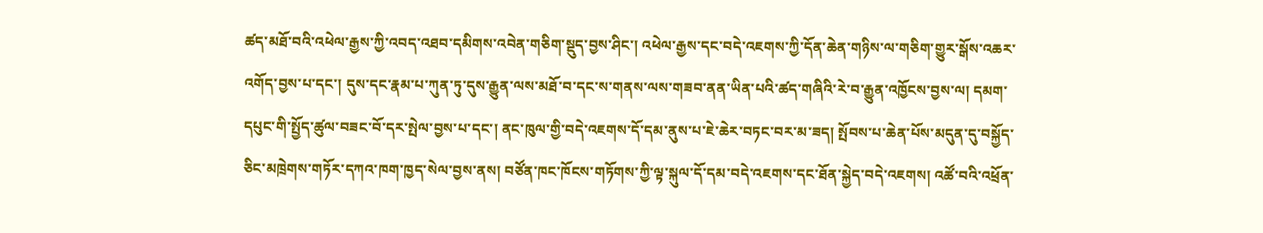ཚད་མཐོ་བའི་འཕེལ་རྒྱས་ཀྱི་འབད་འཐབ་དམིགས་འབེན་གཅིག་སྡུད་བྱས་ཤིང་། འཕེལ་རྒྱས་དང་བདེ་འཇགས་ཀྱི་དོན་ཆེན་གཉིས་ལ་གཅིག་གྱུར་སྒོས་འཆར་འགོད་བྱས་པ་དང་། དུས་དང་རྣམ་པ་ཀུན་ཏུ་དུས་རྒྱུན་ལས་མཐོ་བ་དང་ས་གནས་ལས་གཟབ་ནན་ཡིན་པའི་ཚད་གཞིའི་རེ་བ་རྒྱུན་འཁྱོངས་བྱས་ལ། དམག་དཔུང་གི་སྤྱོད་ཚུལ་བཟང་བོ་དར་སྤེལ་བྱས་པ་དང་། ནང་ཁུལ་གྱི་བདེ་འཇགས་དོ་དམ་ནུས་པ་ཇེ་ཆེར་བཏང་བར་མ་ཟད། སྤོབས་པ་ཆེན་པོས་མདུན་དུ་བསྐྱོད་ཅིང་མཁྲེགས་གཏོར་དཀའ་ཁག་ཁྱད་སེལ་བྱས་ནས། བཙོན་ཁང་ཁོངས་གཏོགས་ཀྱི་ལྟ་སྐུལ་དོ་དམ་བདེ་འཇགས་དང་ཐོན་སྐྱེད་བདེ་འཇགས། འཚོ་བའི་འཕྲོན་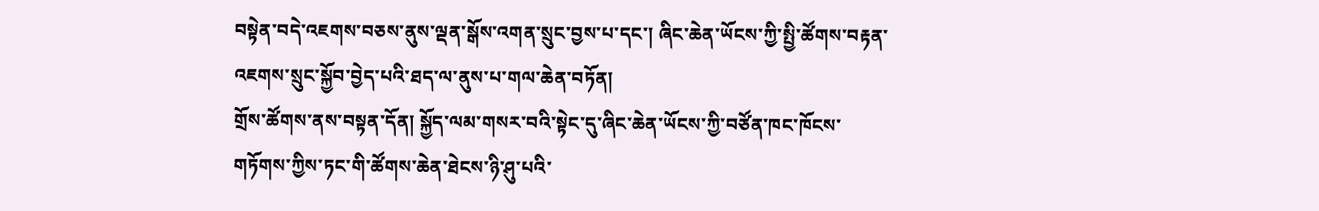བསྟེན་བདེ་འཇགས་བཅས་ནུས་ལྡན་སྒོས་འགན་སྲུང་བྱས་པ་དང་། ཞིང་ཆེན་ཡོངས་ཀྱི་སྤྱི་ཚོགས་བརྟན་འཇགས་སྲུང་སྐྱོབ་བྱེད་པའི་ཐད་ལ་ནུས་པ་གལ་ཆེན་བཏོན།
གྲོས་ཚོགས་ནས་བསྟན་དོན། སྐྱོད་ལམ་གསར་བའི་སྟེང་དུ་ཞིང་ཆེན་ཡོངས་ཀྱི་བཙོན་ཁང་ཁོངས་གཏོགས་ཀྱིས་ཏང་གི་ཚོགས་ཆེན་ཐེངས་ཉི་ཤུ་པའི་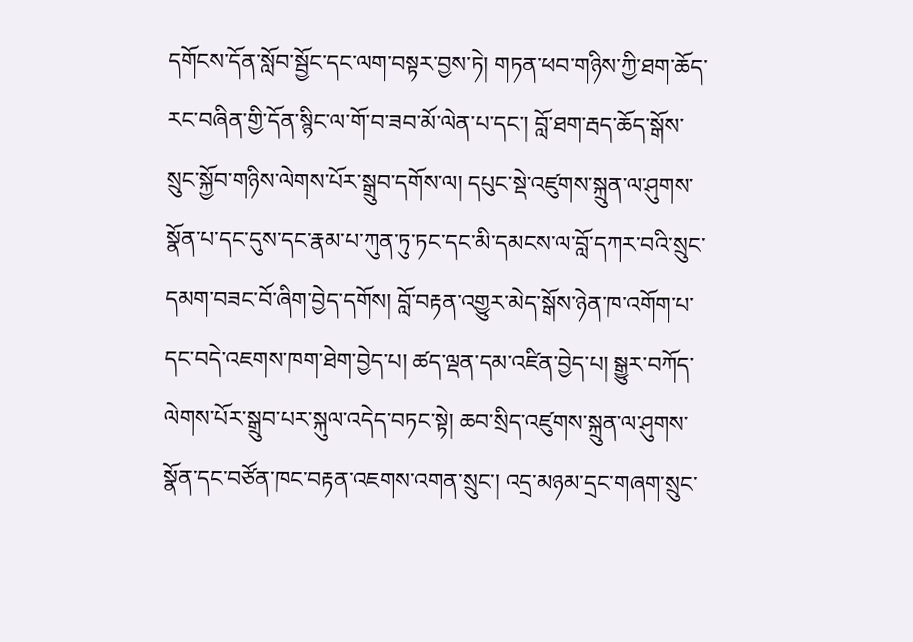དགོངས་དོན་སློབ་སྦྱོང་དང་ལག་བསྟར་བྱས་ཏེ། གཏན་ཕབ་གཉིས་ཀྱི་ཐག་ཆོད་རང་བཞིན་གྱི་དོན་སྙིང་ལ་གོ་བ་ཟབ་མོ་ལེན་པ་དང་། བློ་ཐག་རྦད་ཆོད་སྒོས་སྲུང་སྐྱོབ་གཉིས་ལེགས་པོར་སྒྲུབ་དགོས་ལ། དཔུང་སྡེ་འཛུགས་སྐྲུན་ལ་ཤུགས་སྣོན་པ་དང་དུས་དང་རྣམ་པ་ཀུན་ཏུ་ཏང་དང་མི་དམངས་ལ་བློ་དཀར་བའི་སྲུང་དམག་བཟང་བོ་ཞིག་བྱེད་དགོས། བློ་བརྟན་འགྱུར་མེད་སྒོས་ཉེན་ཁ་འགོག་པ་དང་བདེ་འཇགས་ཁག་ཐེག་བྱེད་པ། ཚད་ལྡན་དམ་འཛིན་བྱེད་པ། སྒྱུར་བཀོད་ལེགས་པོར་སྒྲུབ་པར་སྐུལ་འདེད་བཏང་སྟེ། ཆབ་སྲིད་འཛུགས་སྐྲུན་ལ་ཤུགས་སྣོན་དང་བཙོན་ཁང་བརྟན་འཇགས་འགན་སྲུང་། འདྲ་མཉམ་དྲང་གཞག་སྲུང་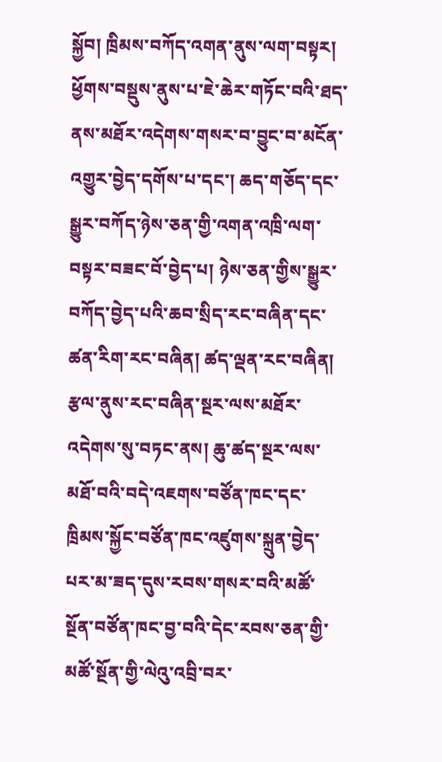སྐྱོབ། ཁྲིམས་བཀོད་འགན་ནུས་ལག་བསྟར། ཕྱོགས་བསྡུས་ནུས་པ་ཇེ་ཆེར་གཏོང་བའི་ཐད་ནས་མཐོར་འདེགས་གསར་བ་བྱུང་བ་མངོན་འགྱུར་བྱེད་དགོས་པ་དང་། ཆད་གཅོད་དང་སྒྱུར་བཀོད་ཉེས་ཅན་གྱི་འགན་འཁྲི་ལག་བསྟར་བཟང་བོ་བྱེད་པ། ཉེས་ཅན་གྱིས་སྒྱུར་བཀོད་བྱེད་པའི་ཆབ་སྲིད་རང་བཞིན་དང་ཚན་རིག་རང་བཞིན། ཚད་ལྡན་རང་བཞིན། རྩལ་ནུས་རང་བཞིན་སྔར་ལས་མཐོར་འདེགས་སུ་བཏང་ནས། ཆུ་ཚད་སྔར་ལས་མཐོ་བའི་བདེ་འཇགས་བཙོན་ཁང་དང་ཁྲིམས་སྐྱོང་བཙོན་ཁང་འཛུགས་སྐྲུན་བྱེད་པར་མ་ཟད་དུས་རབས་གསར་བའི་མཚོ་སྔོན་བཙོན་ཁང་བྱ་བའི་དེང་རབས་ཅན་གྱི་མཚོ་སྔོན་གྱི་ལེའུ་འབྲི་བར་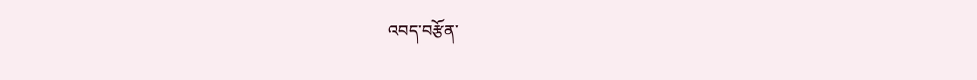འབད་བརྩོན་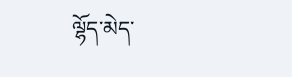ལྷོད་མེད་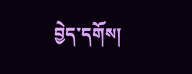བྱེད་དགོས།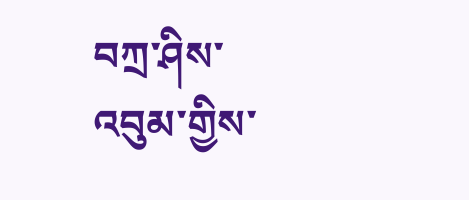བཀྲ་ཤིས་འབུམ་གྱིས་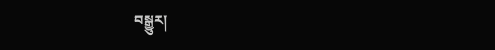བསྒྱུར།